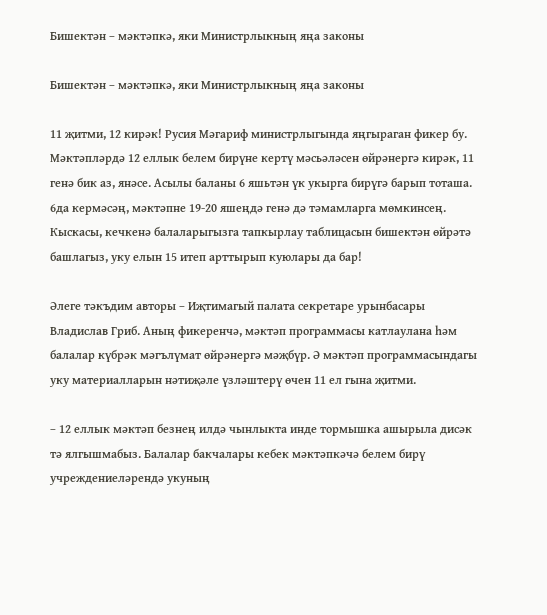Бишектән – мәктәпкә, яки Министрлыкның яңа законы

Бишектән – мәктәпкә, яки Министрлыкның яңа законы

11 җитми, 12 кирәк! Русия Мәгариф министрлыгында яңгыраган фикер бу. Мәктәпләрдә 12 еллык белем бирүне кертү мәсьәләсен өйрәнергә кирәк, 11 генә бик аз, янәсе. Асылы баланы 6 яшьтән үк укырга бирүгә барып тоташа. 6да кермәсәң, мәктәпне 19-20 яшеңдә генә дә тәмамларга мөмкинсең. Кыскасы, кечкенә балаларыгызга тапкырлау таблицасын бишектән өйрәтә башлагыз, уку елын 15 итеп арттырып куюлары да бар!

Әлеге тәкъдим авторы – Иҗтимагый палата секретаре урынбасары Владислав Гриб. Аның фикеренчә, мәктәп программасы катлаулана һәм балалар күбрәк мәгълүмат өйрәнергә мәҗбүр. Ә мәктәп программасындагы уку материалларын нәтиҗәле үзләштерү өчен 11 ел гына җитми.

– 12 еллык мәктәп безнең илдә чынлыкта инде тормышка ашырыла дисәк тә ялгышмабыз. Балалар бакчалары кебек мәктәпкәчә белем бирү учреждениеләрендә укуның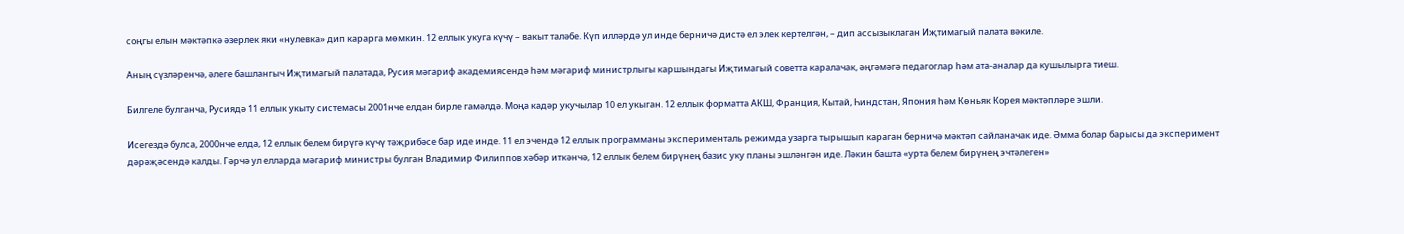соңгы елын мәктәпкә әзерлек яки «нулевка» дип карарга мөмкин. 12 еллык укуга күчү – вакыт таләбе. Күп илләрдә ул инде берничә дистә ел элек кертелгән, – дип ассызыклаган Иҗтимагый палата вәкиле.

Аның сүзләренчә, әлеге башлангыч Иҗтимагый палатада, Русия мәгариф академиясендә һәм мәгариф министрлыгы каршындагы Иҗтимагый советта каралачак, әңгәмәгә педагоглар һәм ата-аналар да кушылырга тиеш.

Билгеле булганча, Русиядә 11 еллык укыту системасы 2001нче елдан бирле гамәлдә. Моңа кадәр укучылар 10 ел укыган. 12 еллык форматта АКШ, Франция, Кытай, Һиндстан, Япония һәм Көньяк Корея мәктәпләре эшли.

Исегездә булса, 2000нче елда, 12 еллык белем бирүгә күчү тәҗрибәсе бар иде инде. 11 ел эчендә 12 еллык программаны эксперименталь режимда узарга тырышып караган берничә мәктәп сайланачак иде. Әмма болар барысы да эксперимент дәрәҗәсендә калды. Гәрчә ул елларда мәгариф министры булган Владимир Филиппов хәбәр иткәнчә, 12 еллык белем бирүнең базис уку планы эшләнгән иде. Ләкин башта «урта белем бирүнең эчтәлеген»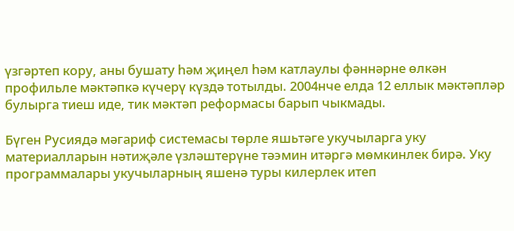үзгәртеп кору, аны бушату һәм җиңел һәм катлаулы фәннәрне өлкән профильле мәктәпкә күчерү күздә тотылды. 2004нче елда 12 еллык мәктәпләр булырга тиеш иде, тик мәктәп реформасы барып чыкмады.

Бүген Русиядә мәгариф системасы төрле яшьтәге укучыларга уку материалларын нәтиҗәле үзләштерүне тәэмин итәргә мөмкинлек бирә. Уку программалары укучыларның яшенә туры килерлек итеп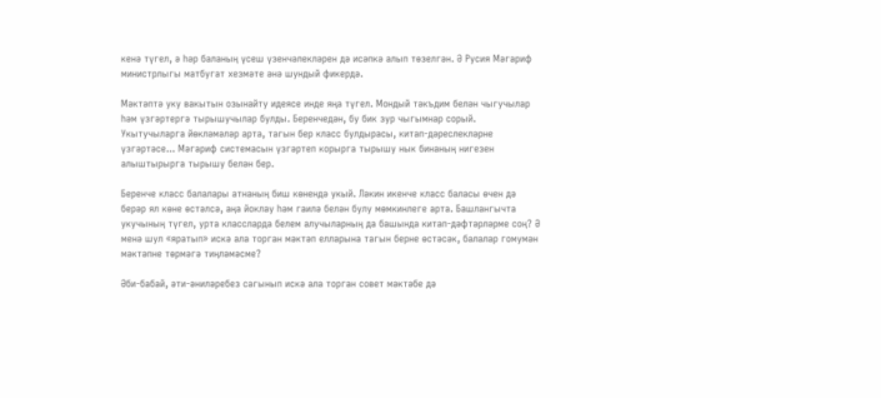кенә түгел, ә һәр баланың үсеш үзенчәлекләрен дә исәпкә алып төзелгән. Ә Русия Мәгариф министрлыгы матбугат хезмәте әнә шундый фикердә.

Мәктәптә уку вакытын озынайту идеясе инде яңа түгел. Мондый тәкъдим белән чыгучылар һәм үзгәртергә тырышучылар булды. Беренчедән, бу бик зур чыгымнар сорый. Укытучыларга йөкләмәләр арта, тагын бер класс булдырасы, китап-дәреслекләрне үзгәртәсе... Мәгариф системасын үзгәртеп корырга тырышу нык бинаның нигезен алыштырырга тырышу белән бер.

Беренче класс балалары атнаның биш көнендә укый. Ләкин икенче класс баласы өчен дә берәр ял көне өстәлсә, аңа йоклау һәм гаилә белән булу мөмкинлеге арта. Башлангычта укучының түгел, урта классларда белем алучыларның да башында китап-дәфтәрләрме соң? Ә менә шул «яратып» искә ала торган мәктәп елларына тагын берне өстәсәк, балалар гомумән мәктәпне төрмәгә тиңләмәсме?

Әби-бабай, әти-әниләребез сагынып искә ала торган совет мәктәбе дә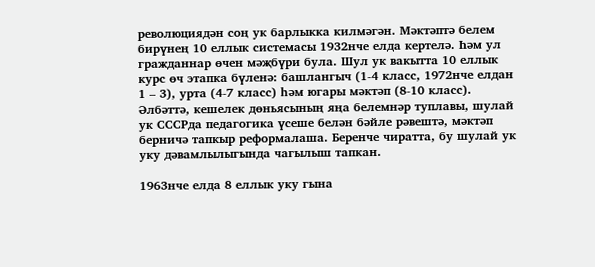революциядән соң ук барлыкка килмәгән. Мәктәптә белем бирүнең 10 еллык системасы 1932нче елда кертелә. Һәм ул гражданнар өчен мәҗбүри була. Шул ук вакытта 10 еллык курс өч этапка бүленә: башлангыч (1-4 класс, 1972нче елдан 1 – 3), урта (4-7 класс) һәм югары мәктәп (8-10 класс). Әлбәттә, кешелек дөньясының яңа белемнәр туплавы, шулай ук СССРда педагогика үсеше белән бәйле рәвештә, мәктәп берничә тапкыр реформалаша. Беренче чиратта, бу шулай ук уку дәвамлылыгында чагылыш тапкан.

1963нче елда 8 еллык уку гына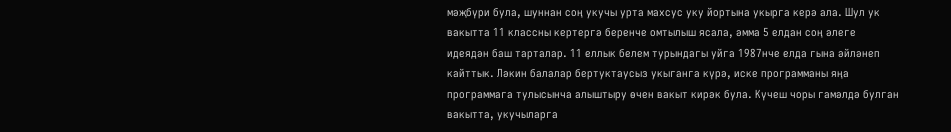мәҗбүри була, шуннан соң укучы урта махсус уку йортына укырга керә ала. Шул ук вакытта 11 классны кертергә беренче омтылыш ясала, әмма 5 елдан соң әлеге идеядән баш тарталар. 11 еллык белем турындагы уйга 1987нче елда гына әйләнеп кайттык. Ләкин балалар бертуктаусыз укыганга күрә, иске программаны яңа программага тулысынча алыштыру өчен вакыт кирәк була. Күчеш чоры гамәлдә булган вакытта, укучыларга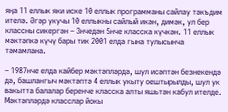яңа 11 еллык яки иске 10 еллык программаны сайлау тәкъдим ителә. Әгәр укучы 10 еллыкны сайлый икән, димәк, ул бер классны сикергән – 3нчедән 5нче класска күчкән. 11 еллык мәктәпкә күчү бары тик 2001 елда гына тулысынча тәмамлана.

– 1987нче елда кайбер мәктәпләрдә, шул исәптән безнекендә дә, башлангыч мәктәптә 4 еллык укыту оештырылды, шул ук вакытта балалар беренче класска алты яшьтән кабул ителде. Мәктәпләрдә класслар йокы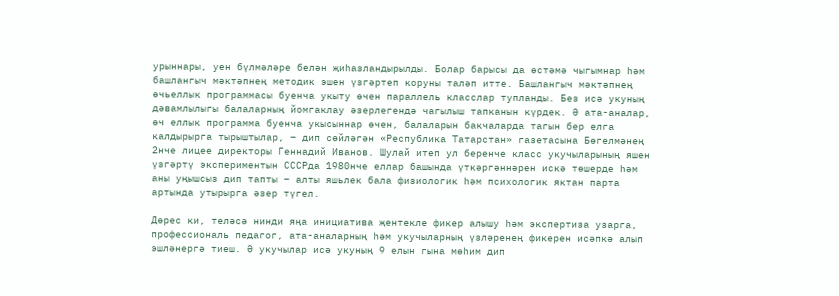урыннары, уен бүлмәләре белән җиһазландырылды. Болар барысы да өстәмә чыгымнар һәм башлангыч мәктәпнең методик эшен үзгәртеп коруны таләп итте. Башлангыч мәктәпнең өчьеллык программасы буенча укыту өчен параллель класслар тупланды. Без исә укуның дәвамлылыгы балаларның йомгаклау әзерлегендә чагылыш тапканын күрдек. Ә ата-аналар, өч еллык программа буенча укысыннар өчен, балаларын бакчаларда тагын бер елга калдырырга тырыштылар, – дип сөйләгән «Республика Татарстан» газетасына Бөгелмәнең 2нче лицее директоры Геннадий Иванов. Шулай итеп ул беренче класс укучыларының яшен үзгәртү экспериментын СССРда 1980нче еллар башында үткәргәннәрен искә төшерде һәм аны уңышсыз дип тапты – алты яшьлек бала физиологик һәм психологик яктан парта артында утырырга әзер түгел.

Дөрес ки, теләсә нинди яңа инициатива җентекле фикер алышу һәм экспертиза узарга, профессиональ педагог, ата-аналарның һәм укучыларның үзләренең фикерен исәпкә алып эшләнергә тиеш. Ә укучылар исә укуның 9 елын гына мөһим дип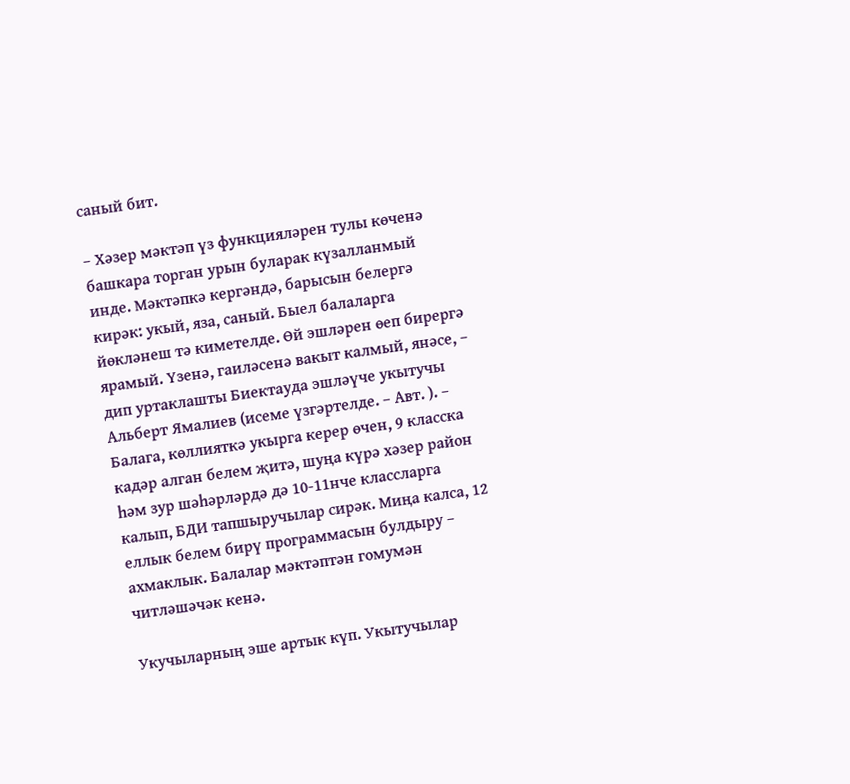саный бит.

– Хәзер мәктәп үз функцияләрен тулы көченә башкара торган урын буларак күзалланмый инде. Мәктәпкә кергәндә, барысын белергә кирәк: укый, яза, саный. Быел балаларга йөкләнеш тә киметелде. Өй эшләрен өеп бирергә ярамый. Үзенә, гаиләсенә вакыт калмый, янәсе, – дип уртаклашты Биектауда эшләүче укытучы Альберт Ямалиев (исеме үзгәртелде. – Авт. ). – Балага, көллияткә укырга керер өчен, 9 класска кадәр алган белем җитә, шуңа күрә хәзер район һәм зур шәһәрләрдә дә 10-11нче классларга калып, БДИ тапшыручылар сирәк. Миңа калса, 12 еллык белем бирү программасын булдыру – ахмаклык. Балалар мәктәптән гомумән читләшәчәк кенә.

Укучыларның эше артык күп. Укытучылар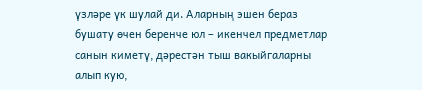үзләре үк шулай ди. Аларның эшен бераз бушату өчен беренче юл – икенчел предметлар санын киметү, дәрестән тыш вакыйгаларны алып кую,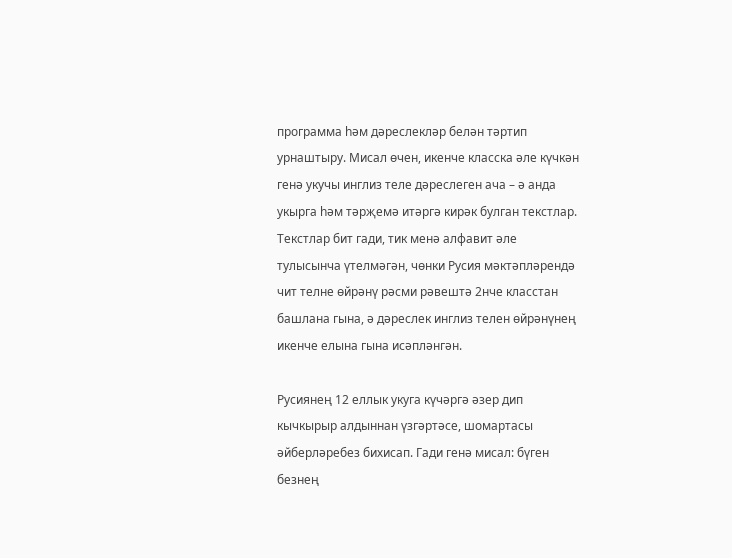программа һәм дәреслекләр белән тәртип урнаштыру. Мисал өчен, икенче класска әле күчкән генә укучы инглиз теле дәреслеген ача – ә анда укырга һәм тәрҗемә итәргә кирәк булган текстлар. Текстлар бит гади, тик менә алфавит әле тулысынча үтелмәгән, чөнки Русия мәктәпләрендә чит телне өйрәнү рәсми рәвештә 2нче класстан башлана гына, ә дәреслек инглиз телен өйрәнүнең икенче елына гына исәпләнгән.

Русиянең 12 еллык укуга күчәргә әзер дип кычкырыр алдыннан үзгәртәсе, шомартасы әйберләребез бихисап. Гади генә мисал: бүген безнең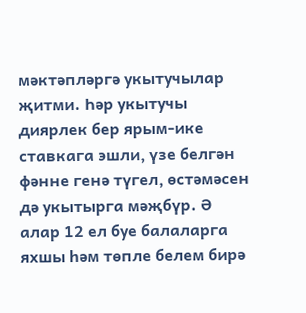мәктәпләргә укытучылар җитми. Һәр укытучы диярлек бер ярым-ике ставкага эшли, үзе белгән фәнне генә түгел, өстәмәсен дә укытырга мәҗбүр. Ә алар 12 ел буе балаларга яхшы һәм төпле белем бирә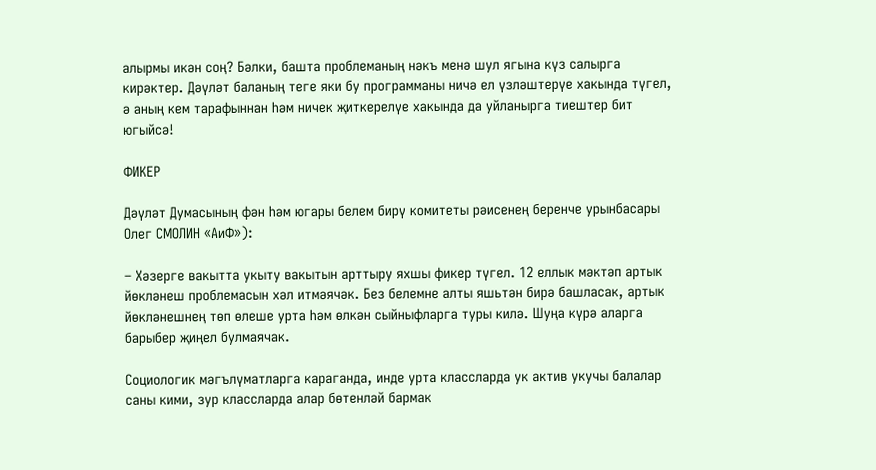алырмы икән соң? Бәлки, башта проблеманың нәкъ менә шул ягына күз салырга кирәктер. Дәүләт баланың теге яки бу программаны ничә ел үзләштерүе хакында түгел, ә аның кем тарафыннан һәм ничек җиткерелүе хакында да уйланырга тиештер бит югыйсә!

ФИКЕР

Дәүләт Думасының фән һәм югары белем бирү комитеты рәисенең беренче урынбасары Олег СМОЛИН «АиФ»):

– Хәзерге вакытта укыту вакытын арттыру яхшы фикер түгел. 12 еллык мәктәп артык йөкләнеш проблемасын хәл итмәячәк. Без белемне алты яшьтән бирә башласак, артык йөкләнешнең төп өлеше урта һәм өлкән сыйныфларга туры килә. Шуңа күрә аларга барыбер җиңел булмаячак.

Социологик мәгълүматларга караганда, инде урта классларда ук актив укучы балалар саны кими, зур классларда алар бөтенләй бармак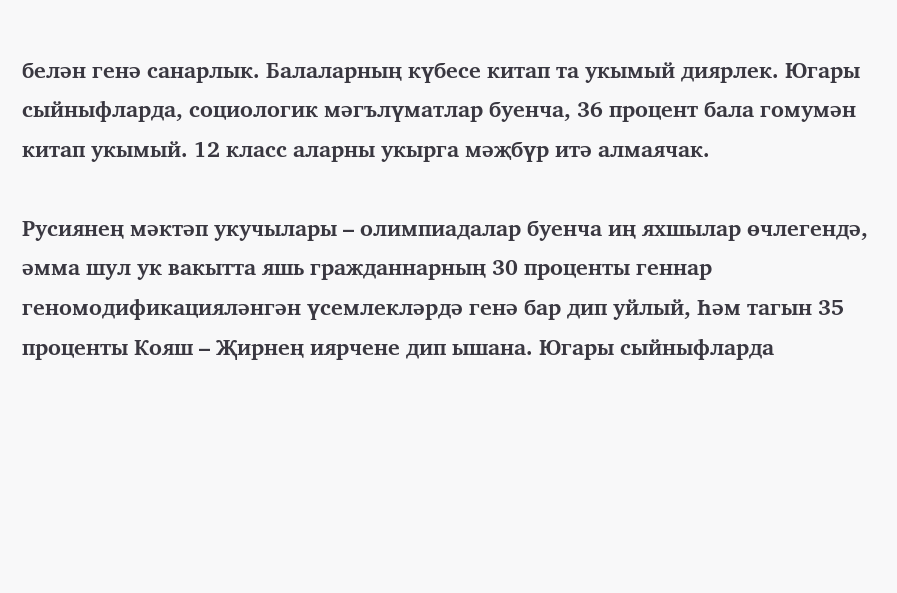белән генә санарлык. Балаларның күбесе китап та укымый диярлек. Югары сыйныфларда, социологик мәгълүматлар буенча, 36 процент бала гомумән китап укымый. 12 класс аларны укырга мәҗбүр итә алмаячак.

Русиянең мәктәп укучылары – олимпиадалар буенча иң яхшылар өчлегендә, әмма шул ук вакытта яшь гражданнарның 30 проценты геннар геномодификацияләнгән үсемлекләрдә генә бар дип уйлый, Һәм тагын 35 проценты Кояш – Җирнең иярчене дип ышана. Югары сыйныфларда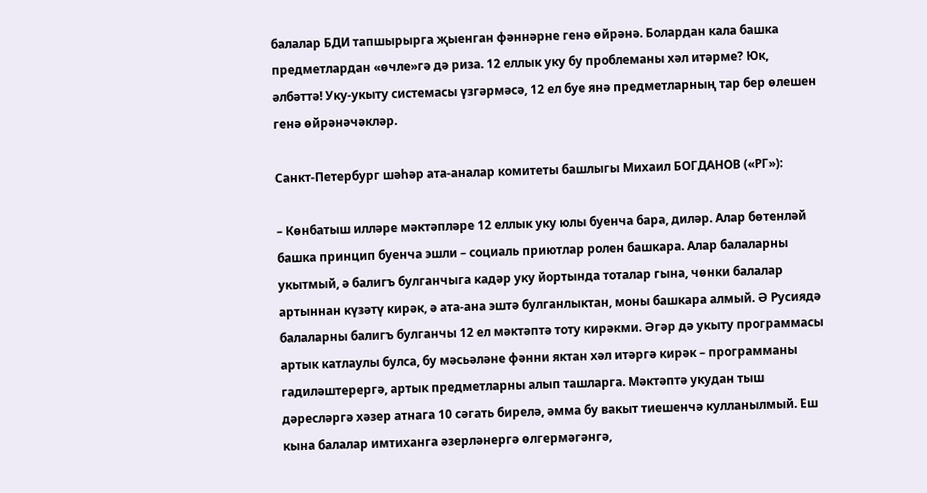балалар БДИ тапшырырга җыенган фәннәрне генә өйрәнә. Болардан кала башка предметлардан «өчле»гә дә риза. 12 еллык уку бу проблеманы хәл итәрме? Юк, әлбәттә! Уку-укыту системасы үзгәрмәсә, 12 ел буе янә предметларның тар бер өлешен генә өйрәнәчәкләр.

Санкт-Петербург шәһәр ата-аналар комитеты башлыгы Михаил БОГДАНОВ («РГ»):

– Көнбатыш илләре мәктәпләре 12 еллык уку юлы буенча бара, диләр. Алар бөтенләй башка принцип буенча эшли – социаль приютлар ролен башкара. Алар балаларны укытмый, ә балигъ булганчыга кадәр уку йортында тоталар гына, чөнки балалар артыннан күзәтү кирәк, ә ата-ана эштә булганлыктан, моны башкара алмый. Ә Русиядә балаларны балигъ булганчы 12 ел мәктәптә тоту кирәкми. Әгәр дә укыту программасы артык катлаулы булса, бу мәсьәләне фәнни яктан хәл итәргә кирәк – программаны гадиләштерергә, артык предметларны алып ташларга. Мәктәптә укудан тыш дәресләргә хәзер атнага 10 сәгать бирелә, әмма бу вакыт тиешенчә кулланылмый. Еш кына балалар имтиханга әзерләнергә өлгермәгәнгә,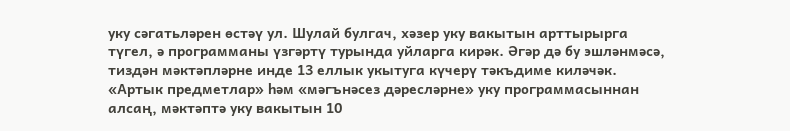уку сәгатьләрен өстәү ул. Шулай булгач, хәзер уку вакытын арттырырга түгел, ә программаны үзгәртү турында уйларга кирәк. Әгәр дә бу эшләнмәсә, тиздән мәктәпләрне инде 13 еллык укытуга күчерү тәкъдиме киләчәк. «Артык предметлар» һәм «мәгънәсез дәресләрне» уку программасыннан алсаң, мәктәптә уку вакытын 10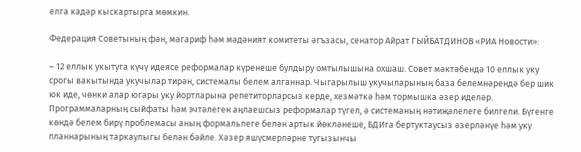елга кадәр кыскартырга мөмкин.

Федерация Советының фән, мәгариф һәм мәдәният комитеты әгъзасы, сенатор Айрат ГЫЙБАТДИНОВ «РИА Новости»:

– 12 еллык укытуга күчү идеясе реформалар күренеше булдыру омтылышына охшаш. Совет мәктәбендә 10 еллык уку срогы вакытында укучылар тирән, системалы белем алганнар. Чыгарылыш укучыларының база белемнәрендә бер шик юк иде, чөнки алар югары уку йортларына репетиторларсыз керде, хезмәткә һәм тормышка әзер иделәр. Программаларның сыйфаты һәм эчтәлеген аңлаешсыз реформалар түгел, ә системаның нәтиҗәлелеге билгели. Бүгенге көндә белем бирү проблемасы аның формальлеге белән артык йөкләнеше, БДИга бертуктаусыз әзерләнүе һәм уку планнарының таркаулыгы белән бәйле. Хәзер яшүсмерләрне тугызынчы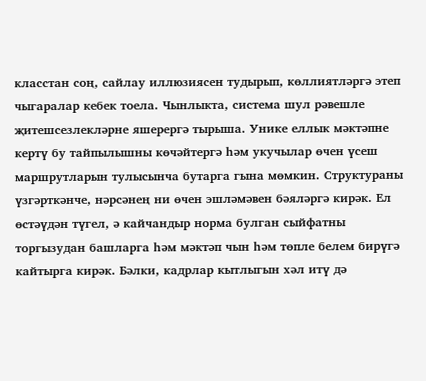класстан соң, сайлау иллюзиясен тудырып, көллиятләргә этеп чыгаралар кебек тоела. Чынлыкта, система шул рәвешле җитешсезлекләрне яшерергә тырыша. Унике еллык мәктәпне кертү бу тайпылышны көчәйтергә һәм укучылар өчен үсеш маршрутларын тулысынча бутарга гына мөмкин. Структураны үзгәрткәнче, нәрсәнең ни өчен эшләмәвен бәяләргә кирәк. Ел өстәүдән түгел, ә кайчандыр норма булган сыйфатны торгызудан башларга һәм мәктәп чын һәм төпле белем бирүгә кайтырга кирәк. Бәлки, кадрлар кытлыгын хәл итү дә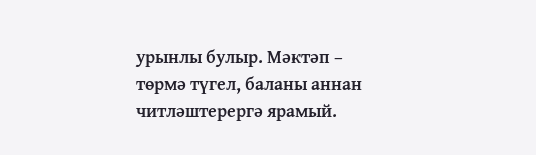урынлы булыр. Мәктәп – төрмә түгел, баланы аннан читләштерергә ярамый.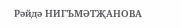Рәйдә НИГЪМӘТҖАНОВА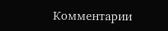Комментарии